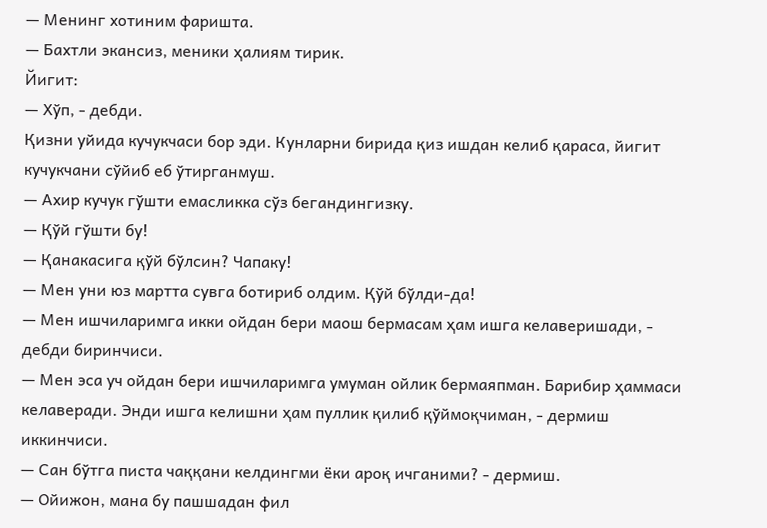— Менинг хотиним фаришта.
— Бахтли экансиз, меники ҳалиям тирик.
Йигит:
— Хўп, - дебди.
Қизни уйида кучукчаси бор эди. Кунларни бирида қиз ишдан келиб қараса, йигит кучукчани сўйиб еб ўтирганмуш.
— Ахир кучук гўшти емасликка сўз бегандингизку.
— Қўй гўшти бу!
— Қанакасига қўй бўлсин? Чапаку!
— Мен уни юз мартта сувга ботириб олдим. Қўй бўлди-да!
— Мен ишчиларимга икки ойдан бери маош бермасам ҳам ишга келаверишади, - дебди биринчиси.
— Мен эса уч ойдан бери ишчиларимга умуман ойлик бермаяпман. Барибир ҳаммаси келаверади. Энди ишга келишни ҳам пуллик қилиб қўймоқчиман, - дермиш иккинчиси.
— Сан бўтга писта чаққани келдингми ёки ароқ ичганими? - дермиш.
— Ойижон, мана бу пашшадан фил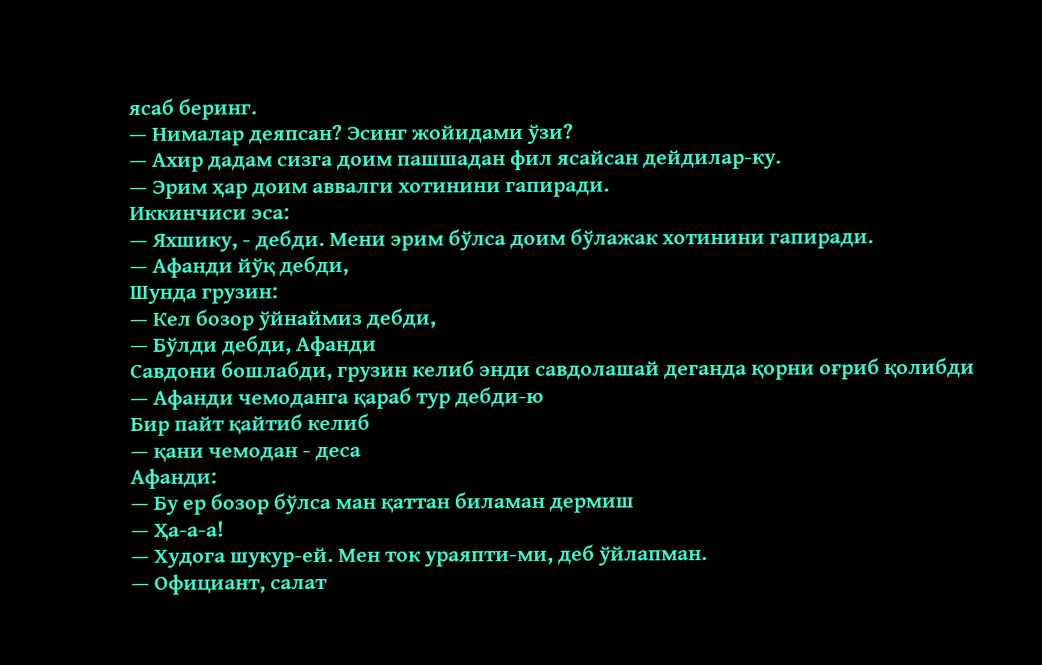ясаб беринг.
— Нималар деяпсан? Эсинг жойидами ўзи?
— Ахир дадам сизга доим пашшадан фил ясайсан дейдилар-ку.
— Эрим ҳар доим аввалги хотинини гапиради.
Иккинчиси эса:
— Яхшику, - дебди. Мени эрим бўлса доим бўлажак хотинини гапиради.
— Афанди йўқ дебди,
Шунда грузин:
— Кел бозор ўйнаймиз дебди,
— Бўлди дебди, Афанди
Савдони бошлабди, грузин келиб энди савдолашай деганда қорни оғриб қолибди
— Афанди чемоданга қараб тур дебди-ю
Бир пайт қайтиб келиб
— қани чемодан - деса
Афанди:
— Бу ер бозор бўлса ман қаттан биламан дермиш
— Ҳа-а-а!
— Худога шукур-ей. Мен ток ураяпти-ми, деб ўйлапман.
— Официант, салат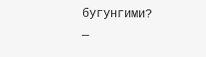бугунгими?
—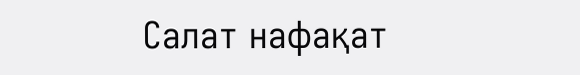Салат нафақат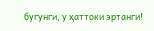бугунги, у ҳаттоки эртанги!